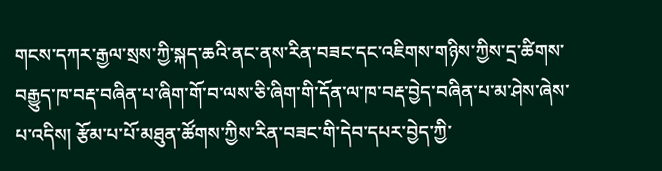གངས་དཀར་རྒྱལ་སྲས་ཀྱི་སྐད་ཆའི་ནང་ནས་རིན་བཟང་དང་འཇིགས་གཉིས་ཀྱིས་དྲ་ཚིགས་བརྒྱུད་ཁ་བརྡ་བཞིན་པ་ཞིག་གོ་བ་ལས་ཅི་ཞིག་གི་དོན་ལ་ཁ་བརྡ་བྱེད་བཞིན་པ་མ་ཤེས་ཞེས་པ་འདིས། རྩོམ་པ་པོ་མཐུན་ཚོགས་ཀྱིས་རིན་བཟང་གི་དེབ་དཔར་བྱེད་ཀྱི་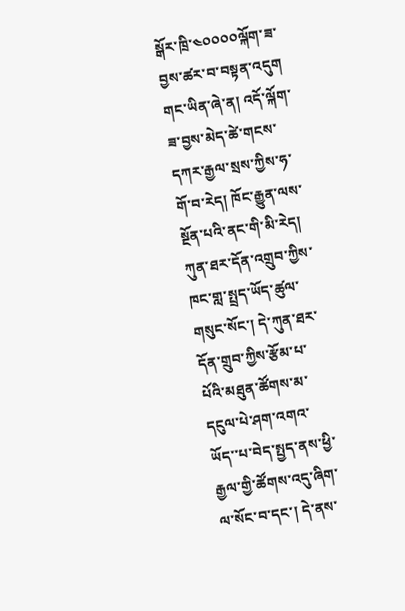སྒོར་ཁྲི་༤༠༠༠༠ལྐོག་ཟ་བྱས་ཚར་བ་བསྟན་འདུག གང་ཡིན་ཞེ་ན། འདོ་ལྐོག་ཟ་བྱས་མེད་ཚེ་གངས་དཀར་རྒྱལ་སྲས་ཀྱིས་ཧ་གོ་བ་རེད། ཁོང་རྒྱུན་ལས་སྔོན་པའི་ནང་གི་མི་རེད། ཀུན་ཐར་དོན་འགྲུབ་ཀྱིས་ཁང་གླ་སྤྲད་ཡོད་ཚུལ་གསུང་སོང་། དེ་ཀུན་ཐར་དོན་གྲུབ་ཀྱིས་རྩོམ་པ་པོའི་མཐུན་ཚོགས་མ་དངུལ་པེ་ཤག་འགའ་ཡོད་་པ་བེད་སྤྱད་ནས་ཕྱི་རྒྱལ་གྱི་ཚོགས་འདུ་ཞིག་ལ་སོང་བ་དང་། དེ་ནས་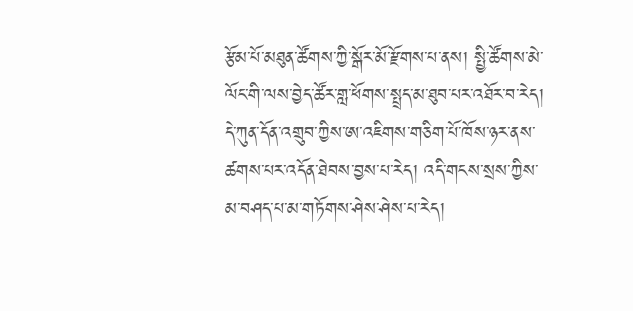རྩོམ་པོ་མཐུན་ཚོགས་ཀྱི་སྒོར་མོ་རྫོགས་པ་ནས། སྤྱི་ཚོགས་མེ་ལོང་གི་ལས་བྱེད་ཚོར་གླ་ཕོགས་སྤྲད་མ་ཐུབ་པར་འཐོར་བ་རེད། དེ་ཀུན་དོན་འགྲུབ་ཀྱིས་ཨ་འཇིགས་གཅིག་པོ་ཁོས་ཉར་ནས་ཚགས་པར་འདོན་ཐེབས་བྱས་པ་རེད། འདི་གངས་སྲས་ཀྱིས་མ་བཤད་པ་མ་གཏོགས་ཤེས་ཤེས་པ་རེད།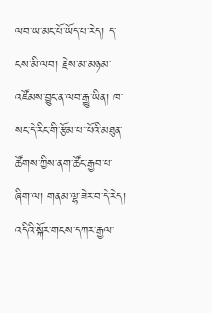ལབ་ཡ་མང་པོ་ཡོད་པ་རེད། ད་ངས་མི་ལབ། རྗེས་མ་མཉམ་འཛོམས་བྱུང་ན་ལབ་རྒྱུ་ཡིན། ཁ་སང་དེ་རིང་གི་རྩོམ་པ་་པོའི་མཐུན་ཚོགས་ཀྱིས་ནག་ཚོང་རྒྱབ་པ་ཞིག་ལ། གནམ་ལྷ་ཟེར་བ་དེ་རེད། འདིའི་སྐོར་གངས་དཀར་རྒྱལ་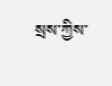སྲས་ཀྱིས་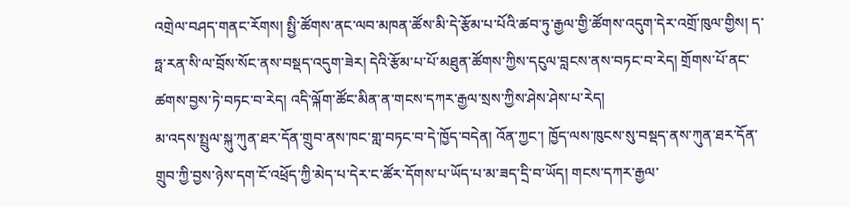འགྲེལ་བཤད་གནང་རོགས། སྤྱི་ཚོགས་ནང་ལབ་མཁན་ཚོས་མི་དེ་རྩོམ་པ་པོའི་ཚབ་ཏུ་རྒྱལ་གྱི་ཚོགས་འདུག་དེར་འགྲོ་ཁུལ་གྱིས། ད་ཧྥ་རན་སི་ལ་བྲོས་སོང་ནས་བསྡད་འདུག་ཟེར། དེའི་རྩོམ་པ་པོ་མཐུན་ཚོགས་ཀྱིས་དངུལ་བླངས་ནས་བཏང་བ་རེད། གྲོགས་པོ་ནང་ཚགས་བྱས་ཏེ་བཏང་བ་རེད། འདི་ལྐོག་ཚོང་མིན་ན་གངས་དཀར་རྒྱལ་སྲས་ཀྱིས་ཤེས་ཤེས་པ་རེད།
མ་འདས་སྤྲུལ་སྐུ་ཀུན་ཐར་དོན་གྲུབ་ནས་ཁང་གླ་བཏང་བ་དེ་ཁྱོད་བདེན། འོན་ཀྱང་། ཁྱོད་ལས་ཁུངས་སུ་བསྡད་ནས་ཀུན་ཐར་དོན་གྲུབ་ཀྱི་བྱས་ཉེས་དག་ངོ་འཕྲོད་ཀྱི་མེད་པ་དེར་ང་ཚོར་དོགས་པ་ཡོད་པ་མ་ཟད་དྲི་བ་ཡོད། གངས་དཀར་རྒྱལ་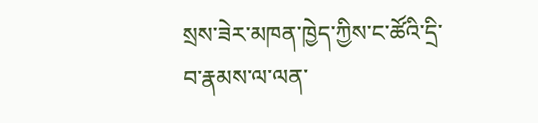སྲས་ཟེར་མཁན་ཁྱེད་ཀྱིས་ང་ཚོའི་དྲི་བ་རྣམས་ལ་ལན་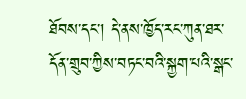ཐོབས་དང་། དེ་ནས་ཁྱོད་རང་ཀུན་ཐར་དོན་གྲུབ་ཀྱིས་བཏང་བའི་སྐྱག་པའི་སྒང་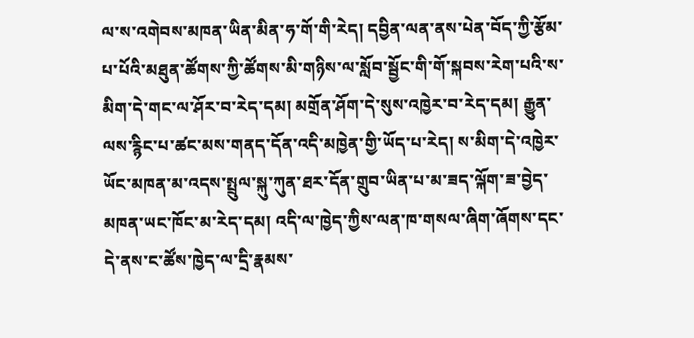ལ་ས་འགེབས་མཁན་ཡིན་མིན་ཧ་གོ་གི་རེད། དབྱིན་ལན་ནས་པེན་བོད་ཀྱི་རྩོམ་པ་པོའི་མཐུན་ཚོགས་ཀྱི་ཚོགས་མི་གཉིས་ལ་སློབ་སྦྱོང་གི་གོ་སྐབས་རེག་པའི་ས་མིག་དེ་གང་ལ་ཤོར་བ་རེད་དམ། མགྲོན་ཤོག་དེ་སུས་འཁྱེར་བ་རེད་དམ། རྒྱུན་ལས་རྙིང་པ་ཚང་མས་གནད་དོན་འདི་མཁྱེན་གྱི་ཡོད་པ་རེད། ས་མིག་དེ་འཁྱེར་ཡོང་མཁན་མ་འདས་སྤྲུལ་སྐུ་ཀུན་ཐར་དོན་གྲུབ་ཡིན་པ་མ་ཟད་ལྐོག་ཟ་བྱེད་མཁན་ཡང་ཁོང་མ་རེད་དམ། འདི་ལ་ཁྱེད་ཀྱིས་ལན་ཁ་གསལ་ཞིག་ཞོགས་དང་དེ་ནས་ང་ཚོས་ཁྱེད་ལ་དྲི་རྣམས་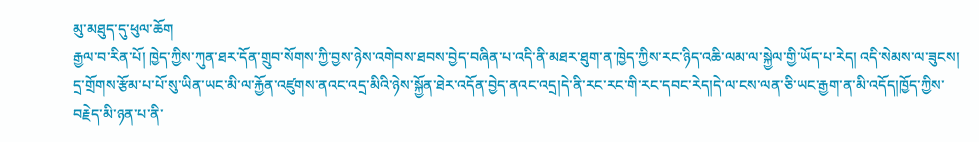མུ་མཐུད་དུ་ཕུལ་ཆོག
རྒྱལ་བ་རིན་པོ། ཁྱེད་ཀྱིས་ཀུན་ཐར་དོན་གྲུབ་སོགས་ཀྱི་བྱས་ཉེས་འགེབས་ཐབས་བྱེད་བཞིན་པ་འདི་ནི་མཐར་ཐུག་ན་ཁྱེད་ཀྱིས་རང་ཉིད་འཆི་ལམ་ལ་སྐྱེལ་གྱི་ཡོད་པ་རེད། འདི་སེམས་ལ་ཟུངས།
དྲ་གྲོགས་རྩོམ་པ་པོ་སུ་ཡིན་ཡང་མི་ལ་རྐྱོན་འཛུགས་ནའང་འདྲ་མིའི་ཉེས་སྐྱོན་ཐེར་འདོན་བྱེད་ནའང་འདྲ།དེ་ནི་རང་རང་གི་རང་དབང་རེད།དེ་ལ་ངས་ལན་ཅི་ཡང་རྒྱག་ན་མི་འདོད།ཁྱོད་ཀྱིས་བརྗེད་མི་ཉན་པ་ནི་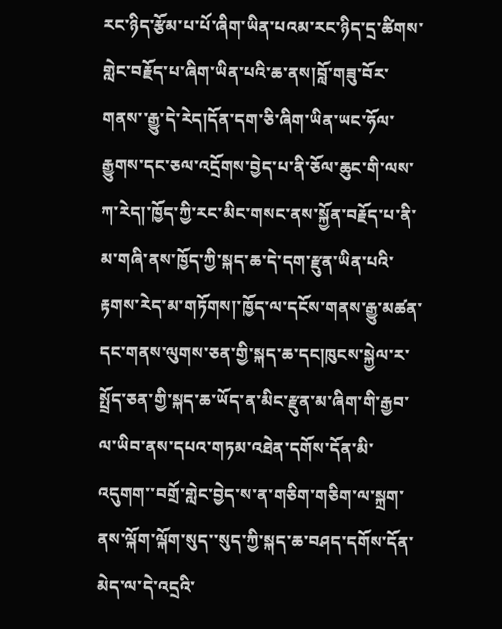རང་ཉིད་རྩོམ་པ་པོ་ཞིག་ཡིན་པའམ་རང་ཉིད་དྲ་ཚིགས་གླེང་བརྗོད་པ་ཞིག་ཡིན་པའི་ཆ་ནས།བློ་གཟུ་བོར་གནས་་རྒྱུ་དེ་རེད།དོན་དག་ཅི་ཞིག་ཡིན་ཡང་ཧོལ་རྒྱུགས་དང་ཅལ་འདྲོགས་བྱེད་པ་ནི་ཅོལ་ཆུང་གི་ལས་ཀ་རེད།་ཁྱོད་ཀྱི་རང་མིང་གསང་ནས་སྐྱོན་བརྗོད་པ་ནི་མ་གཞི་ནས་ཁྱོད་ཀྱི་སྐད་ཆ་དེ་དག་རྫུན་ཡིན་པའི་རྟགས་རེད་མ་གཏོགས།་ཁྱོད་ལ་དངོས་གནས་རྒྱུ་མཚན་དང་གནས་ལུགས་ཅན་གྱི་སྐད་ཆ་དང།ཁུངས་སྐྱེལ་ར་སྤྲོད་ཅན་གྱི་སྐད་ཆ་ཡོད་ན་མིང་རྫུན་མ་ཞིག་གི་རྒྱབ་ལ་ཡིབ་ནས་དཔའ་གཏམ་འཐེན་དགོས་དོན་མི་འདུགག་་བགྲོ་གླེང་བྱེད་ས་ན་གཅིག་གཅིག་ལ་སྐྲག་ནས་ལྐོག་ལྐོག་སུད་་སུད་ཀྱི་སྐད་ཆ་བཤད་དགོས་དོན་མེད་ལ་དེ་འདྲའི་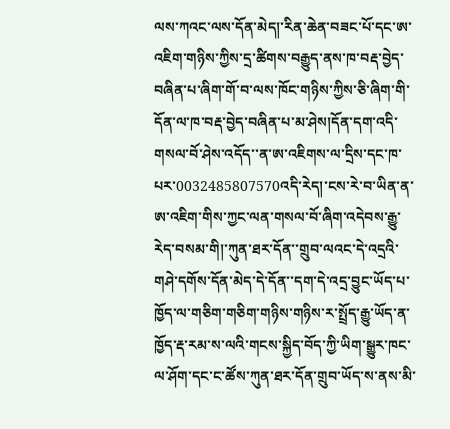ལས་ཀའང་ལས་དོན་མེད།་རིན་ཆེན་བཟང་པོ་དང་ཨ་འཇིག་གཉིས་ཀྱིས་དྲ་ཚིགས་བརྒྱུད་ནས་ཁ་བརྡ་བྱེད་བཞིན་པ་ཞིག་གོ་བ་ལས་ཁོང་གཉིས་ཀྱིས་ཅི་ཞིག་གི་དོན་ལ་ཁ་བརྡ་བྱེད་བཞིན་པ་མ་ཤེས།དོན་དག་འདི་གསལ་བོ་ཤེས་འདོད་་ན་ཨ་འཇིགས་ལ་དྲིས་དང་ཁ་པར་0032485807570འདི་རེད།་ངས་རེ་བ་ཡིན་ན་ཨ་འཇིག་གིས་ཀྱང་ལན་གསལ་བོ་ཞིག་འདེབས་རྒྱུ་རེད་བསམ་གི།་ཀུན་ཐར་དོན་་གྲུབ་ལའང་དེ་འདྲའི་གཤེ་དགོས་དོན་མེད་དེ་དོན་་དག་དེ་འདྲ་བྱུང་ཡོད་པ་ཁྱོད་ལ་གཅིག་གཅིག་གཉིས་གཉིས་ར་སྤྲོད་རྒྱུ་ཡོད་ན་ཁྱོད་རྡ་རམ་ས་ལའི་གངས་སྐྱིད་བོད་ཀྱི་ཡིག་སྒྱུར་ཁང་ལ་ཤོག་དང་ང་ཚོས་ཀུན་ཐར་དོན་གྲུབ་ཡོད་ས་ནས་མི་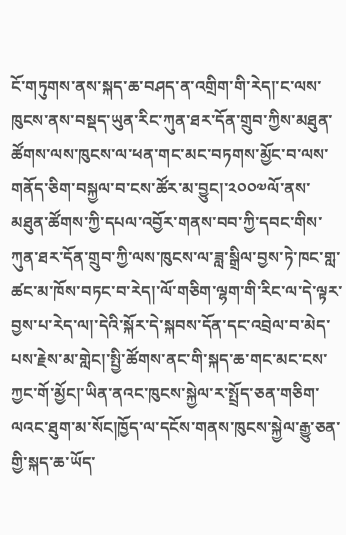ངོ་གཏུགས་ནས་སྐད་ཆ་བཤད་ན་འགྲིག་གི་རེད།་ང་ལས་ཁུངས་ནས་བསྡད་ཡུན་རིང་ཀུན་ཐར་དོན་གྲུབ་ཀྱིས་མཐུན་ཚོགས་ལས་ཁུངས་ལ་ཕན་གང་མང་བཏགས་མྱོང་བ་ལས་གནོད་ཅིག་བསྐྱལ་བ་ངས་ཚོར་མ་བྱུང།་༢༠༠༧ལོ་ནས་མཐུན་ཚོགས་ཀྱི་དཔལ་འབྱོར་གནས་བབ་ཀྱི་དབང་གིས་ཀུན་ཐར་དོན་གྲུབ་ཀྱི་ལས་ཁུངས་ལ་ཟླ་སྒྲིལ་བྱས་ཏེ་ཁང་གླ་ཚང་མ་ཁོས་བཏང་བ་རེད།་ལོ་གཅིག་ལྷག་གི་རིང་ལ་དེ་ལྟར་བྱས་པ་རེད་ལ།་དེའི་སྐོར་དེ་སྐབས་དོན་དང་འབྲེལ་བ་མེད་པས་རྗེས་མ་གླེང།་སྤྱི་ཚོགས་ནང་གི་སྐད་ཆ་གང་མང་ངས་ཀྱང་གོ་མྱོང།་ཡིན་ནའང་ཁུངས་སྐྱེལ་ར་སྤྲོད་ཅན་གཅིག་ལའང་ཐུག་མ་སོང།ཁྱོད་ལ་དངོས་གནས་ཁུངས་སྐྱེལ་རྒྱུ་ཅན་གྱི་སྐད་ཆ་ཡོད་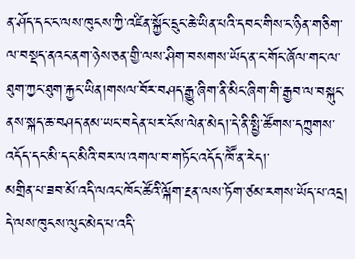ན་ཤོད་དང་ང་ལས་ཁུངས་ཀྱི་འཛིན་སྐྱོང་དྲུང་ཆེ་ཡིན་པའི་དབང་གིས་ང་ཉིན་གཅིག་ལ་བསྡད་ནའང་ནག་ཉེས་ཅན་གྱི་ལས་ཤིག་བསགས་ཡོད་ན་ང་གོང་ཞོལ་གང་ལ་ཐུག་ཀྱང་ཐུག་རྐྱང་ཡིན།གསལ་བོར་བཤད་རྒྱུ་ཞིག་ནི་མིང་ཞིག་གི་རྒྱབ་ལ་བསྐུང་ནས་སྐད་ཆ་བཤད་ནམ་ཡང་བདེན་པར་ངོས་ལེན་མེད།་དེ་ནི་སྤྱི་ཚོགས་དཀྲུགས་འདོད་དང་མི་དང་མིའི་བར་ལ་འགལ་བ་གཏོང་འདོད་ཁཽ་ན་རེད།་
མགྲིན་པ་ཟབ་མོ་འདི་ལའང་ཁོང་ཚོའི་ལྐོག་རྔན་ལས་ཏོག་ཙམ་རགས་ཡོད་པ་འདྲ། དེ་ལས་ཁུངས་ལུང་མེད་པ་འདི་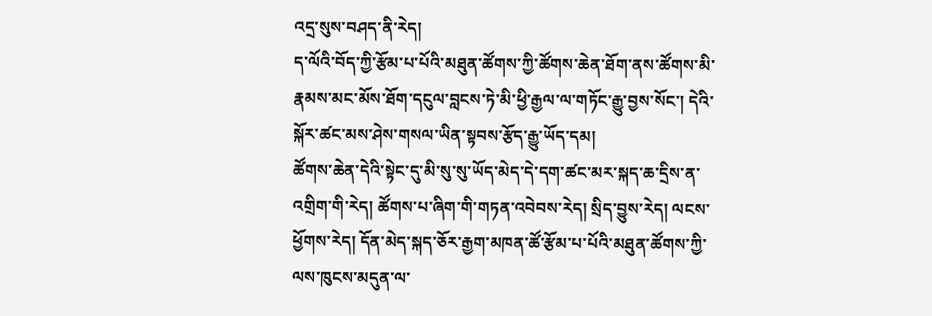འདྲ་སུས་བཤད་ནི་རེད།
ད་ལོའི་བོད་ཀྱི་རྩོམ་པ་པོའི་མཐུན་ཚོགས་ཀྱི་ཚོགས་ཆེན་ཐོག་ནས་ཚོགས་མི་རྣམས་མང་མོས་ཐོག་དངུལ་བླངས་ཏེ་མི་ཕྱི་རྒྱལ་ལ་གཏོང་རྒྱུ་བྱས་སོང་། དེའི་སྐོར་ཚང་མས་ཤེས་གསལ་ཡིན་སྟབས་རྩོད་རྒྱུ་ཡོད་དམ།
ཚོགས་ཆེན་དེའི་སྟེང་དུ་མི་སུ་སུ་ཡོད་མེད་དེ་དག་ཚང་མར་སྐད་ཆ་དྲིས་ན་འགྲིག་གི་རེད། ཚོགས་པ་ཞིག་གི་གཏན་འབེབས་རེད། སྲིད་བྱུས་རེད། ལངས་ཕྱོགས་རེད། དོན་མེད་སྐད་ཅོར་རྒྱག་མཁན་ཚོ་རྩོམ་པ་པོའི་མཐུན་ཚོགས་ཀྱི་ལས་ཁུངས་མདུན་ལ་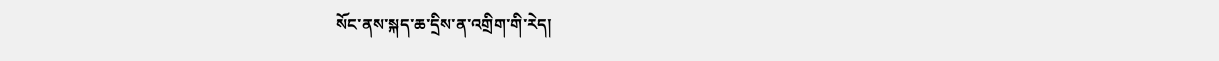སོང་ནས་སྐད་ཆ་དྲིས་ན་འགྲིག་གི་རེད།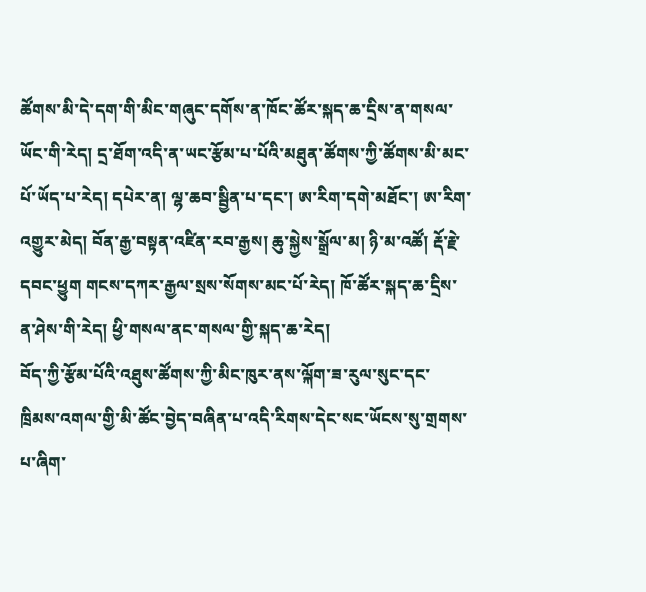ཚོགས་མི་དེ་དག་གི་མིང་གཞུང་དགོས་ན་ཁོང་ཚོར་སྐད་ཆ་དྲིས་ན་གསལ་ཡོང་གི་རེད། དྲ་ཐོག་འདི་ན་ཡང་རྩོམ་པ་པོའི་མཐུན་ཚོགས་ཀྱི་ཚོགས་མི་མང་པོ་ཡོད་པ་རེད། དཔེར་ན། ལྷ་ཆབ་སྦྱིན་པ་དང་། ཨ་རིག་དགེ་མཐོང་། ཨ་རིག་འགྱུར་མེད། བོན་རྒྱ་བསྟན་འཛིན་རབ་རྒྱས། ཆུ་སྐྱེས་སྒྲོལ་མ། ཉི་མ་འཚོ། རྡོ་རྗེ་དབང་ཕྱུག གངས་དཀར་རྒྱལ་སྲས་སོགས་མང་པོ་རེད། ཁོ་ཚོར་སྐད་ཆ་དྲིས་ན་ཤེས་གི་རེད། ཕྱི་གསལ་ནང་གསལ་གྱི་སྐད་ཆ་རེད།
བོད་ཀྱི་རྩོམ་པོའི་འཐུས་ཚོགས་ཀྱི་མིང་ཁུར་ནས་ལྐོག་ཟ་རུལ་སུང་དང་ཁྲིམས་འགལ་གྱི་མི་ཚོང་བྱེད་བཞིན་པ་འདི་རིགས་དེང་སང་ཡོངས་སུ་གྲགས་པ་ཞིག་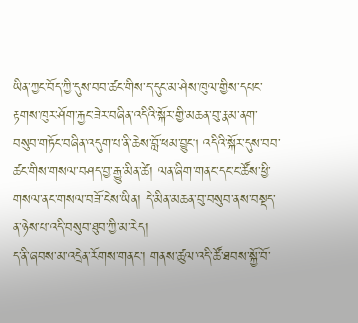ཡིན་ཀྱང་བོད་ཀྱི་དུས་བབ་ཚང་གིས་ད་དུང་མ་ཤེས་ཁུལ་གྱིས་དཔང་རྟགས་ཁུར་ཤོག་རྐྱང་ཟེར་བཞིན་འདིའི་སྐོར་གྱི་མཆན་བུ་རྣམ་ནག་བསུབ་གཏོང་བཞིན་འདུག་པ་ནི་ཆེས་བློ་ཕམ་བྱུང། འདིའི་སྐོར་དུས་བབ་ཚང་གིས་གསལ་བཤད་བྱ་རྒྱུ་མིན་ཚེ། ལན་ཞིག་གནང་དང་ང་ཚོས་ཕྱི་གསལ་ནང་གསལ་བཟོ་ངེས་ཡིན། དེ་མིན་མཆན་བུ་བསུབ་ནས་བསྡད་ན་ཉེས་པ་འདི་བསུབ་ཐུབ་ཀྱི་མ་རེད།
ད་ནི་ཞབས་མ་འདྲེན་རོགས་གནང་། གནས་ཚུལ་འདི་ཚོ་ཐབས་སྐྱོ་བོ་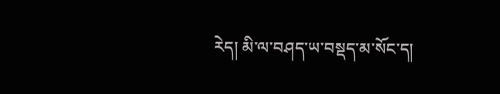རེད། མི་ལ་བཤད་ཡ་བསྡད་མ་སོང་ད།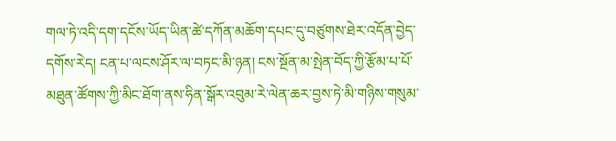གལ་ཏེ་འདི་དག་དངོས་ཡོད་ཡིན་ཚེ་དཀོན་མཆོག་དཔང་དུ་བཙུགས་ཐེར་འདོན་བྱེད་དགོས་རེད། ངན་པ་ལངས་ཤོར་ལ་བཏང་མི་ཉན། ངས་སྔོན་མ་སྤེན་བོད་ཀྱི་རྩོམ་པ་པོ་མཐུན་ཚོགས་ཀྱི་མིང་ཐོག་ནས་ཧིན་སྒོར་འབུམ་རེ་ལེན་ཆར་བྱས་ཏེ་མི་གཉིས་གསུམ་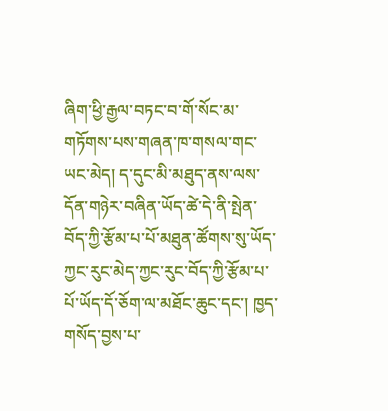ཞིག་ཕྱི་རྒྱལ་བཏང་བ་གོ་སོང་མ་གཏོགས་པས་གཞན་ཁ་གསལ་གང་ཡང་མེད། ད་དུང་མི་མཐུད་ནས་ལས་དོན་གཉེར་བཞིན་ཡོད་ཚེ་དེ་ནི་སྤེན་བོད་ཀྱི་རྩོམ་པ་པོ་མཐུན་ཚོགས་སུ་ཡོད་ཀྱང་རུང་མེད་ཀྱང་རུང་བོད་ཀྱི་རྩོམ་པ་པོ་ཡོད་དོ་ཅོག་ལ་མཐོང་ཆུང་དང་། ཁྱད་གསོད་བྱས་པ་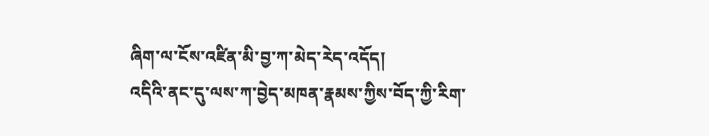ཞིག་ལ་ངོས་འཛིན་མི་བྱ་ཀ་མེད་རེད་འདོད།
འདིའི་ནང་དུ་ལས་ཀ་བྱེད་མཁན་རྣམས་ཀྱིས་བོད་ཀྱི་རིག་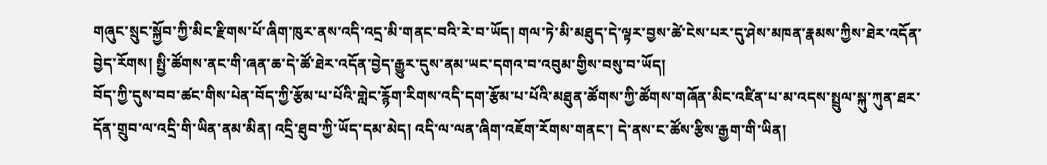གཞུང་སྲུང་སྐྱོབ་ཀྱི་མིང་རྫིགས་པོ་ཞིག་ཁུར་ནས་འདི་འདྲ་མི་གནང་བའི་རེ་བ་ཡོད། གལ་ཏེ་མི་མཐུད་དེ་ལྟར་བྱས་ཚེ་ངེས་པར་དུ་ཤེས་མཁན་རྣམས་ཀྱིས་ཐེར་འདོན་བྱེད་རོགས། སྤྱི་ཚོགས་ནང་གི་ཞན་ཆ་དེ་ཚོ་ཐེར་འདོན་བྱེད་རྒྱུར་དུས་ནམ་ཡང་དགའ་བ་འབུམ་གྱིས་བསུ་བ་ཡོད།
བོད་ཀྱི་དུས་བབ་ཚང་གིས་པེན་བོད་ཀྱི་རྩོམ་པ་པོའི་གླེང་རྙོག་རིགས་འདི་དག་རྩོམ་པ་པོའི་མཐུན་ཚོགས་ཀྱི་ཚོགས་གཞོན་མིང་འཛིན་པ་མ་འདས་སྤྲུལ་སྐུ་ཀུན་ཐར་དོན་གྲུབ་ལ་འདྲི་གི་ཡིན་ནམ་མིན། འདྲི་ཐུབ་ཀྱི་ཡོད་དམ་མེད། འདི་ལ་ལན་ཞིག་འཇོག་རོགས་གནང་། དེ་ནས་ང་ཚོས་རྩིས་རྒྱག་གི་ཡིན།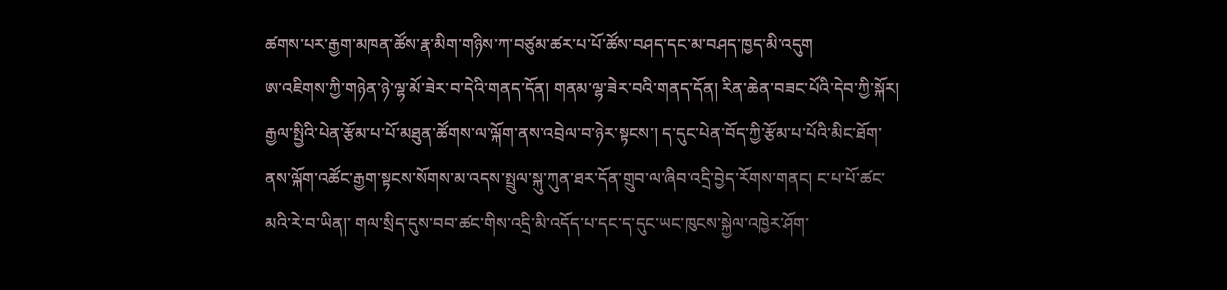ཚགས་པར་རྒྱག་མཁན་ཚོས་རྣ་མིག་གཉིས་ཀ་བཙུམ་ཚར་པ་པོ་ཚོས་བཤད་དང་མ་བཤད་ཁྱད་མི་འདུག
ཨ་འཇིགས་ཀྱི་གཉེན་ཉེ་ལྷ་མོ་ཟེར་བ་དེའི་གནད་དོན། གནམ་ལྷ་ཟེར་བའི་གནད་དོན། རིན་ཆེན་བཟང་པོའི་དེབ་ཀྱི་སྐོར།
རྒྱལ་སྤྱིའི་པེན་རྩོམ་པ་པོ་མཐུན་ཚོགས་ལ་ལྐོག་ནས་འབྲེལ་བ་ཉེར་སྟངས་། ད་དུང་པེན་བོད་ཀྱི་རྩོམ་པ་པོའི་མིང་ཐོག་ནས་ལྐོག་འཚོང་རྒྱག་སྟངས་སོགས་མ་འདས་སྤྲུལ་སྐུ་ཀུན་ཐར་དོན་གྲུབ་ལ་ཞིབ་འདྲི་བྱེད་རོགས་གནང། ང་པ་པོ་ཚང་མའི་རེ་བ་ཡིན།་ གལ་སྲིད་དུས་བབ་ཚང་གིས་འདྲི་མི་འདོད་པ་དང་ད་དུང་ཡང་ཁུངས་སྐྱེལ་འཁྱེར་ཤོག་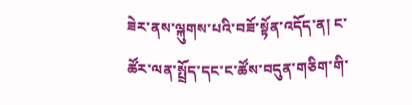ཟེར་ནས་ལྐུགས་པའི་བཟོ་སྟོན་འདོད་ན། ང་ཚོར་ལན་སྤྲོད་དང་ང་ཚོས་བདུན་གཅིག་གི་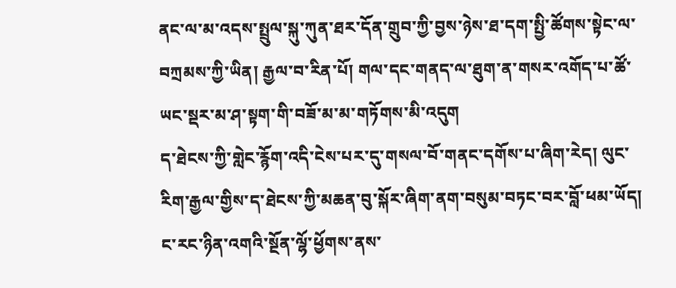ནང་ལ་མ་འདས་སྤྲུལ་སྐུ་ཀུན་ཐར་དོན་གྲུབ་ཀྱི་བྱས་ཉེས་ཐ་དག་སྤྱི་ཚོགས་སྟེང་ལ་བཀྲམས་ཀྱི་ཡིན། རྒྱལ་བ་རིན་པོ། གལ་དང་གནད་ལ་ཐུག་ན་གསར་འགོད་པ་ཚོ་ཡང་སྡར་མ་ཤ་སྟག་གི་བཟོ་མ་མ་གཏོགས་མི་འདུག
ད་ཐེངས་ཀྱི་གླེང་རྙོག་འདི་ངེས་པར་དུ་གསལ་བོ་གནང་དགོས་པ་ཞིག་རེད། ལུང་རིག་རྒྱལ་གྱིས་ད་ཐེངས་ཀྱི་མཆན་བུ་སྐོར་ཞིག་ནག་བསུམ་བཏང་བར་བློ་ཕམ་ཡོད། ང་རང་ཉིན་འགའི་སྔོན་ལྷོ་ཕྱོགས་ནས་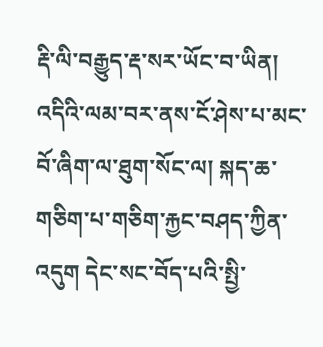རྡི་ལི་བརྒྱུད་རྡ་སར་ཡོང་བ་ཡིན། འདིའི་ལམ་བར་ནས་ངོ་ཤེས་པ་མང་བོ་ཞིག་ལ་ཐུག་སོང་ལ། སྐད་ཆ་གཅིག་པ་གཅིག་རྐྱང་བཤད་ཀྱིན་འདུག དེང་སང་བོད་པའི་སྤྱི་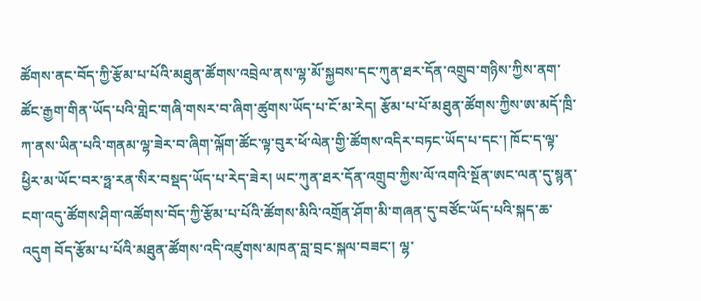ཚོགས་ནང་བོད་ཀྱི་རྩོམ་པ་པོའི་མཐུན་ཚོགས་འབྲེལ་ནས་ལྷ་མོ་སྐྱབས་དང་ཀུན་ཐར་དོན་འགྲུབ་གཉིས་ཀྱིས་ནག་ཚོང་རྒྱག་གིན་ཡོད་པའི་གླེང་གཞི་གསར་བ་ཞིག་ཚུགས་ཡོད་པ་ངོ་མ་རེད། རྩོམ་པ་པོ་མཐུན་ཚོགས་ཀྱིས་ཨ་མདོ་ཁྲི་ཀ་ནས་ཡིན་པའི་གནམ་ལྷ་ཟེར་བ་ཞིག་ལྐོག་ཚོང་ལྟ་བུར་ཕོ་ལེན་གྱི་ཚོགས་འདིར་བཏང་ཡོད་པ་དང་། ཁོང་ད་ལྟ་ཕྱིར་མ་ཡོང་བར་ཧྥ་རན་སིར་བསྡད་ཡོད་པ་རེད་ཟེར། ཡང་ཀུན་ཐར་དོན་འགྲུབ་ཀྱིས་ལོ་འགའི་སྔོན་ཨང་ལན་དུ་སྙན་ངག་འདུ་ཚོགས་ཤིག་འཚོགས་བོད་ཀྱི་རྩོམ་པ་པོའི་ཚོགས་མིའི་འགྲོན་ཤོག་མི་གཞན་དུ་བཙོང་ཡོད་པའི་སྐད་ཆ་འདུག བོད་རྩོམ་པ་པོའི་མཐུན་ཚོགས་འདི་འཛུགས་མཁན་བླ་བྲང་སྐལ་བཟང་། ལྷ་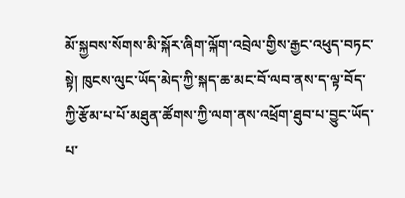མོ་སྐྱབས་སོགས་མི་སྐོར་ཞིག་ལྐོག་འབྲེལ་གྱིས་རྒྱང་འཕུད་བཏང་སྟེ། ཁུངས་ལུང་ཡོད་མེད་ཀྱི་སྐད་ཆ་མང་བོ་ལབ་ནས་ད་ལྟ་བོད་ཀྱི་རྩོམ་པ་པོ་མཐུན་ཚོགས་ཀྱི་ལག་ནས་འཕྲོག་ཐུབ་པ་བྱུང་ཡོད་པ་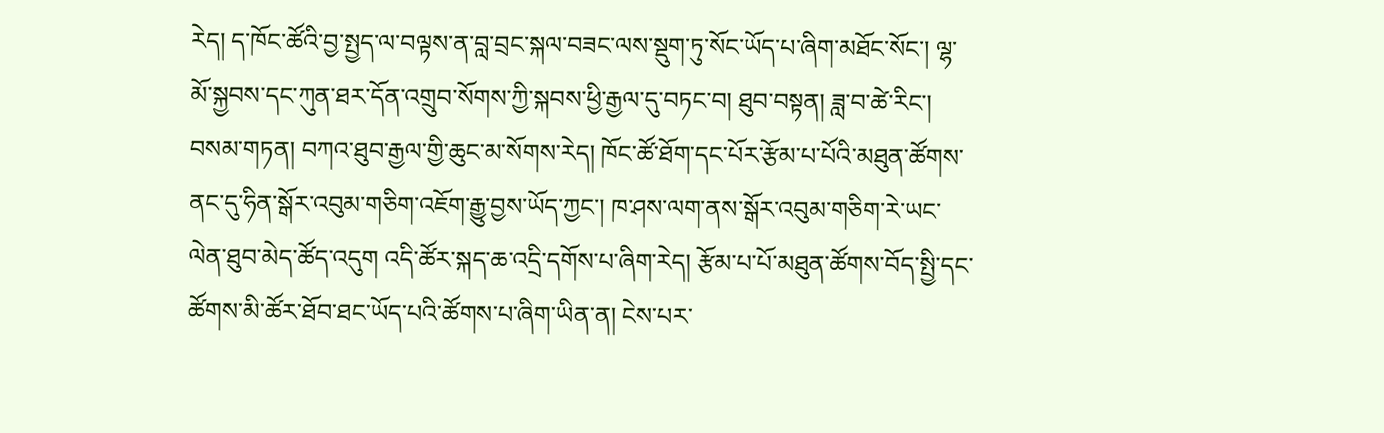རེད། ད་ཁོང་ཚོའི་བྱ་སྤྱད་ལ་བལྟས་ན་བླ་བྲང་སྐལ་བཟང་ལས་སྡུག་ཏུ་སོང་ཡོད་པ་ཞིག་མཐོང་སོང་། ལྷ་མོ་སྐྱབས་དང་ཀུན་ཐར་དོན་འགྲུབ་སོགས་ཀྱི་སྐབས་ཕྱི་རྒྱལ་དུ་བཏང་བ། ཐུབ་བསྟན། ཟླ་བ་ཚེ་རིང་། བསམ་གཏན། བཀའ་ཐུབ་རྒྱལ་གྱི་ཆུང་མ་སོགས་རེད། ཁོང་ཚོ་ཐོག་དང་པོར་རྩོམ་པ་པོའི་མཐུན་ཚོགས་ནང་དུ་ཧིན་སྒོར་འབུམ་གཅིག་འཇོག་རྒྱུ་བྱས་ཡོད་ཀྱང་། ཁ་ཤས་ལག་ནས་སྒོར་འབུམ་གཅིག་རེ་ཡང་ལེན་ཐུབ་མེད་ཚོད་འདུག འདི་ཚོར་སྐད་ཆ་འདྲི་དགོས་པ་ཞིག་རེད། རྩོམ་པ་པོ་མཐུན་ཚོགས་བོད་སྤྱི་དང་ཚོགས་མི་ཚོར་ཐོབ་ཐང་ཡོད་པའི་ཚོགས་པ་ཞིག་ཡིན་ན། ངེས་པར་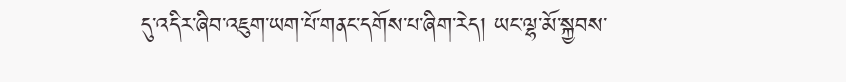དུ་འདིར་ཞིབ་འཇུག་ཡག་པོ་གནང་དགོས་པ་ཞིག་རེད། ཡང་ལྷ་མོ་སྐྱབས་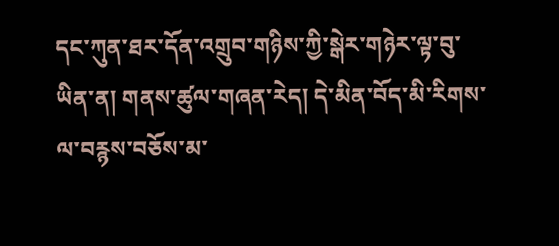དང་ཀུན་ཐར་དོན་འགྲུབ་གཉིས་ཀྱི་སྒེར་གཉེར་ལྟ་བུ་ཡིན་ན། གནས་ཚུལ་གཞན་རེད། དེ་མིན་བོད་མི་རིགས་ལ་བརྙས་བཅོས་མ་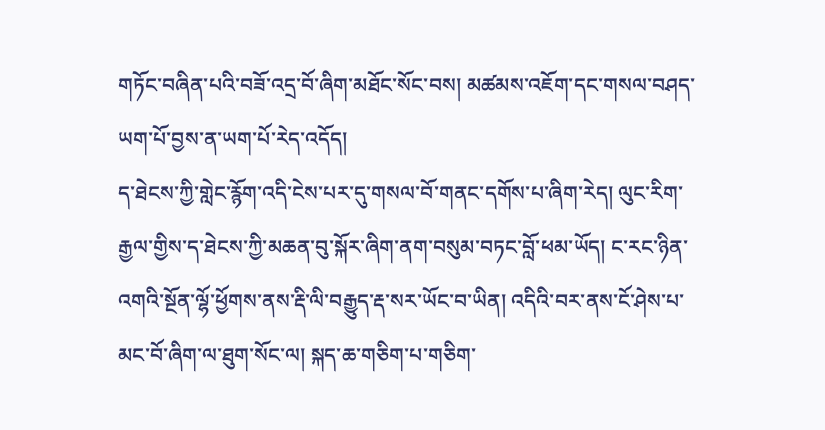གཏོང་བཞིན་པའི་བཟོ་འདྲ་བོ་ཞིག་མཐོང་སོང་བས། མཚམས་འཇོག་དང་གསལ་བཤད་ཡག་པོ་བྱས་ན་ཡག་པོ་རེད་འདོད།
ད་ཐེངས་ཀྱི་གླེང་རྙོག་འདི་ངེས་པར་དུ་གསལ་བོ་གནང་དགོས་པ་ཞིག་རེད། ལུང་རིག་རྒྱལ་གྱིས་ད་ཐེངས་ཀྱི་མཆན་བུ་སྐོར་ཞིག་ནག་བསུམ་བཏང་བློ་ཕམ་ཡོད། ང་རང་ཉིན་འགའི་སྔོན་ལྷོ་ཕྱོགས་ནས་རྡི་ལི་བརྒྱུད་རྡ་སར་ཡོང་བ་ཡིན། འདིའི་བར་ནས་ངོ་ཤེས་པ་མང་བོ་ཞིག་ལ་ཐུག་སོང་ལ། སྐད་ཆ་གཅིག་པ་གཅིག་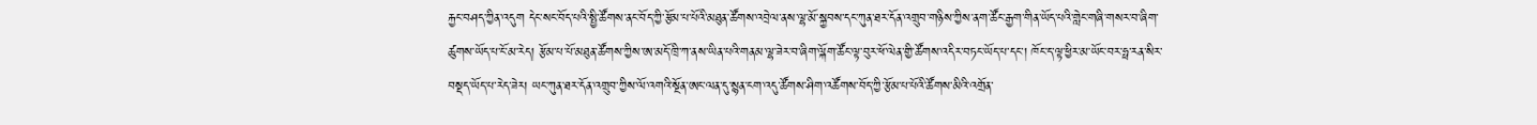རྐྱང་བཤད་ཀྱིན་འདུག དེང་སང་བོད་པའི་སྤྱི་ཚོགས་ནང་བོད་ཀྱི་རྩོམ་པ་པོའི་མཐུན་ཚོགས་འབྲེལ་ནས་ལྷ་མོ་སྐྱབས་དང་ཀུན་ཐར་དོན་འགྲུབ་གཉིས་ཀྱིས་ནག་ཚོང་རྒྱག་གིན་ཡོད་པའི་གླེང་གཞི་གསར་བ་ཞིག་ཚུགས་ཡོད་པ་ངོ་མ་རེད། རྩོམ་པ་པོ་མཐུན་ཚོགས་ཀྱིས་ཨ་མདོ་ཁྲི་ཀ་ནས་ཡིན་པའི་གནམ་ལྷ་ཟེར་བ་ཞིག་ལྐོག་ཚོང་ལྟ་བུར་ཕོ་ལེན་གྱི་ཚོགས་འདིར་བཏང་ཡོད་པ་དང་། ཁོང་ད་ལྟ་ཕྱིར་མ་ཡོང་བར་ཧྥ་རན་སིར་བསྡད་ཡོད་པ་རེད་ཟེར། ཡང་ཀུན་ཐར་དོན་འགྲུབ་ཀྱིས་ལོ་འགའི་སྔོན་ཨང་ལན་དུ་སྙན་ངག་འདུ་ཚོགས་ཤིག་འཚོགས་བོད་ཀྱི་རྩོམ་པ་པོའི་ཚོགས་མིའི་འགྲོན་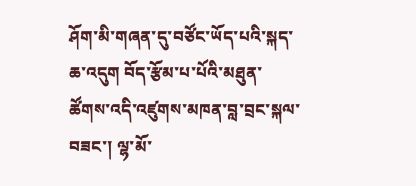ཤོག་མི་གཞན་དུ་བཙོང་ཡོད་པའི་སྐད་ཆ་འདུག བོད་རྩོམ་པ་པོའི་མཐུན་ཚོགས་འདི་འཛུགས་མཁན་བླ་བྲང་སྐལ་བཟང་། ལྷ་མོ་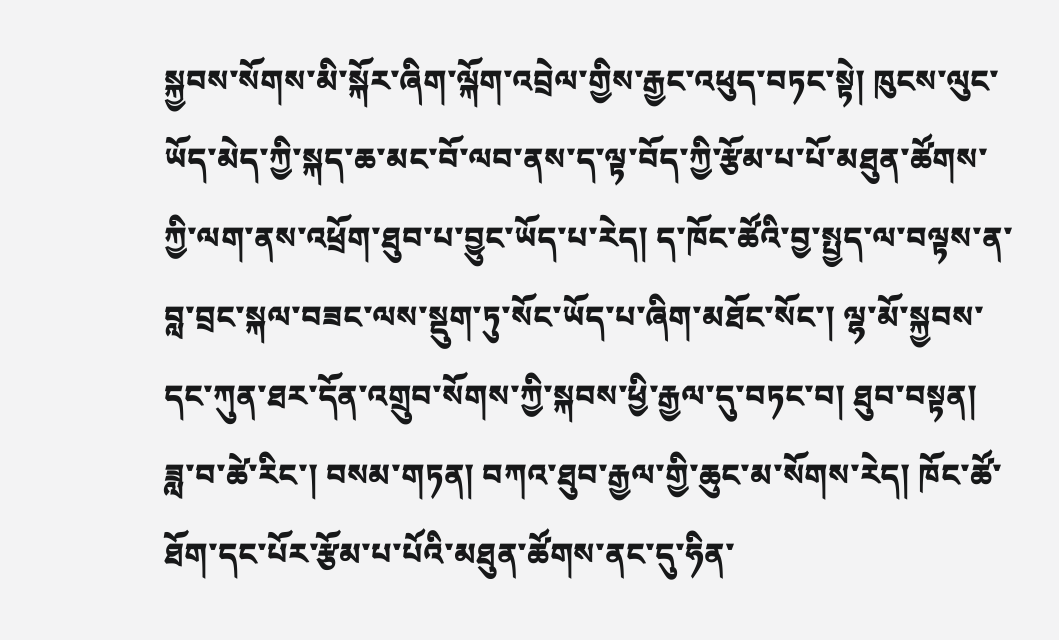སྐྱབས་སོགས་མི་སྐོར་ཞིག་ལྐོག་འབྲེལ་གྱིས་རྒྱང་འཕུད་བཏང་སྟེ། ཁུངས་ལུང་ཡོད་མེད་ཀྱི་སྐད་ཆ་མང་བོ་ལབ་ནས་ད་ལྟ་བོད་ཀྱི་རྩོམ་པ་པོ་མཐུན་ཚོགས་ཀྱི་ལག་ནས་འཕྲོག་ཐུབ་པ་བྱུང་ཡོད་པ་རེད། ད་ཁོང་ཚོའི་བྱ་སྤྱད་ལ་བལྟས་ན་བླ་བྲང་སྐལ་བཟང་ལས་སྡུག་ཏུ་སོང་ཡོད་པ་ཞིག་མཐོང་སོང་། ལྷ་མོ་སྐྱབས་དང་ཀུན་ཐར་དོན་འགྲུབ་སོགས་ཀྱི་སྐབས་ཕྱི་རྒྱལ་དུ་བཏང་བ། ཐུབ་བསྟན། ཟླ་བ་ཚེ་རིང་། བསམ་གཏན། བཀའ་ཐུབ་རྒྱལ་གྱི་ཆུང་མ་སོགས་རེད། ཁོང་ཚོ་ཐོག་དང་པོར་རྩོམ་པ་པོའི་མཐུན་ཚོགས་ནང་དུ་ཧིན་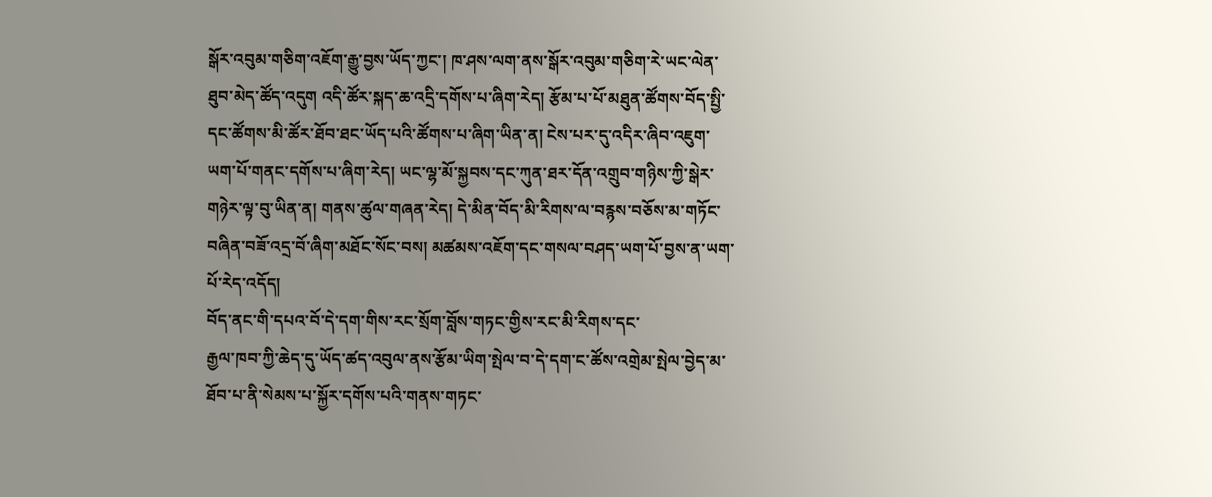སྒོར་འབུམ་གཅིག་འཇོག་རྒྱུ་བྱས་ཡོད་ཀྱང་། ཁ་ཤས་ལག་ནས་སྒོར་འབུམ་གཅིག་རེ་ཡང་ལེན་ཐུབ་མེད་ཚོད་འདུག འདི་ཚོར་སྐད་ཆ་འདྲི་དགོས་པ་ཞིག་རེད། རྩོམ་པ་པོ་མཐུན་ཚོགས་བོད་སྤྱི་དང་ཚོགས་མི་ཚོར་ཐོབ་ཐང་ཡོད་པའི་ཚོགས་པ་ཞིག་ཡིན་ན། ངེས་པར་དུ་འདིར་ཞིབ་འཇུག་ཡག་པོ་གནང་དགོས་པ་ཞིག་རེད། ཡང་ལྷ་མོ་སྐྱབས་དང་ཀུན་ཐར་དོན་འགྲུབ་གཉིས་ཀྱི་སྒེར་གཉེར་ལྟ་བུ་ཡིན་ན། གནས་ཚུལ་གཞན་རེད། དེ་མིན་བོད་མི་རིགས་ལ་བརྙས་བཅོས་མ་གཏོང་བཞིན་བཟོ་འདྲ་བོ་ཞིག་མཐོང་སོང་བས། མཚམས་འཇོག་དང་གསལ་བཤད་ཡག་པོ་བྱས་ན་ཡག་པོ་རེད་འདོད།
བོད་ནང་གི་དཔའ་བོ་དེ་དག་གིས་རང་སྲོག་བློས་གཏང་གྱིས་རང་མི་རིགས་དང་
རྒྱལ་ཁབ་ཀྱི་ཆེད་དུ་ཡོད་ཚད་འབུལ་ནས་རྩོམ་ཡིག་སྤེལ་བ་དེ་དག་ང་ཚོས་འགྲེམ་སྤེལ་བྱེད་མ་ཐོབ་པ་ནི་སེམས་པ་སྐྱོར་དགོས་པའི་གནས་གཏང་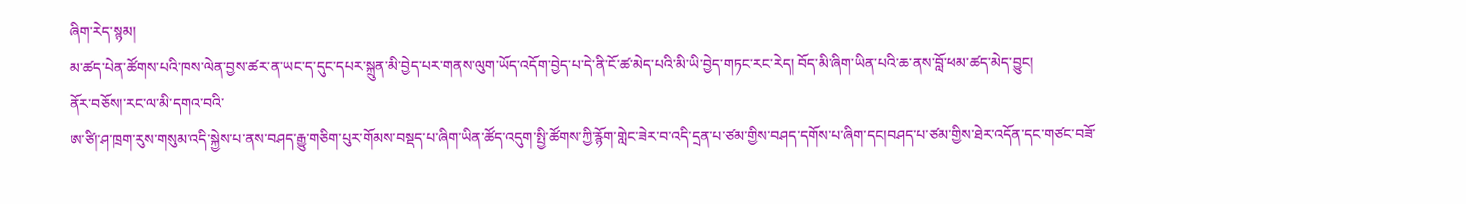ཞིག་རེད་སྙམ།
མ་ཚད་པེན་ཚོགས་པའི་ཁས་ལེན་བྱས་ཚར་ན་ཡང་ད་དུང་དཔར་སྐྲུན་མི་བྱེད་པར་གནས་ལུག་ཡོད་འདོག་བྱེད་པ་དེ་ནི་ངོ་ཚ་མེད་པའི་མི་ཡི་བྱེད་གཏང་རང་རེད། བོད་མི་ཞིག་ཡིན་པའི་ཆ་ནས་བློ་ཕམ་ཚད་མེད་བྱུང།
ནོར་བཅོས།་རང་ལ་མི་དགའ་བའི་
ཨ་ཙི།་ཤ་ཁྲག་རུས་གསུམ་འདི་སྐྱེས་པ་ནས་བཤད་རྒྱུ་གཅིག་པུར་གོམས་བསྡད་པ་ཞིག་ཡིན་ཚོད་འདུག་སྤྱི་ཚོགས་ཀྱི་རྙོག་གླེང་ཟེར་བ་འདི་དྲན་པ་ཙམ་གྱིས་བཤད་དགོས་པ་ཞིག་དང།བཤད་པ་ཙམ་གྱིས་ཐེར་འདོན་དང་གཙང་བཟོ་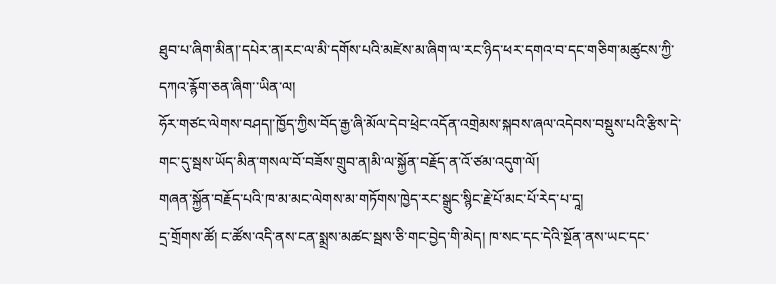ཐུབ་པ་ཞིག་མིན།་དཔེར་ན།རང་ལ་མི་དགོས་པའི་མཛེས་མ་ཞིག་ལ་རང་ཉིད་ཕར་དགའ་བ་དང་གཅིག་མཚུངས་ཀྱི་དཀའ་རྙོག་ཅན་ཞིག་་ཡིན་ལ།
ཧོར་གཙང་ལེགས་བཤད།་ཁྱོད་ཀྱིས་བོད་རྒྱ་ཞི་མོལ་དེབ་ཕྲེང་འདོན་འགྲེམས་སྐབས་ཞལ་འདེབས་བསྡུས་པའི་རྩིས་དེ་གང་དུ་སྦས་ཡོད་མིན་གསལ་བོ་བཟོས་གྲུབ་ན།མི་ལ་སྐྱོན་བརྗོད་ན་འོ་ཙམ་འདུག་ལོ།
གཞན་སྐྱོན་བརྗོད་པའི་ཁ་མ་མང་ལེགས་མ་གཏོགས་ཁྱེད་རང་སྒྲུང་སྙིང་རྗེ་པོ་མང་པོ་རེད་པ་དཱ།
དྲ་གྲོགས་ཚོ། ང་ཚོས་འདི་ནས་ངན་སྨྲས་མཚང་སྦས་ཅི་གང་བྱེད་གི་མེད། ཁ་སང་དང་དེའི་སྔོན་ནས་ཡང་དང་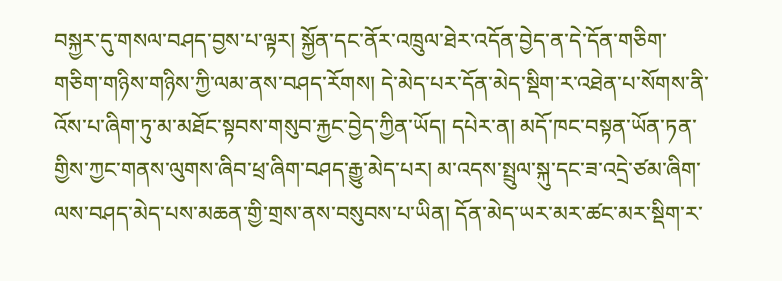བསྐྱར་དུ་གསལ་བཤད་བྱས་པ་ལྟར། སྐྱོན་དང་ནོར་འཁྲུལ་ཐེར་འདོན་བྱེད་ན་དེ་དོན་གཅིག་གཅིག་གཉིས་གཉིས་ཀྱི་ལམ་ནས་བཤད་རོགས། དེ་མེད་པར་དོན་མེད་སྡིག་ར་འཐེན་པ་སོགས་ནི་འོས་པ་ཞིག་ཏུ་མ་མཐོང་སྟབས་གསུབ་རྐྱང་བྱེད་ཀྱིན་ཡོད། དཔེར་ན། མདོ་ཁང་བསྟན་ཡོན་ཏན་གྱིས་ཀྱང་གནས་ལུགས་ཞིབ་ཕྲ་ཞིག་བཤད་རྒྱུ་མེད་པར། མ་འདས་སྤྲུལ་སྐུ་དང་ཟ་འདྲེ་ཙམ་ཞིག་ལས་བཤད་མེད་པས་མཆན་གྱི་གྲས་ནས་བསུབས་པ་ཡིན། དོན་མེད་ཡར་མར་ཚང་མར་སྡིག་ར་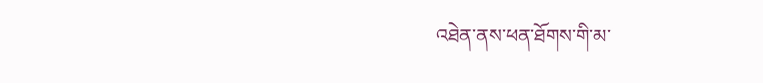འཐེན་ནས་ཕན་ཐོགས་གི་མ་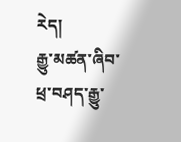རེད།
རྒྱུ་མཚན་ཞིབ་ཕྲ་བཤད་རྒྱུ་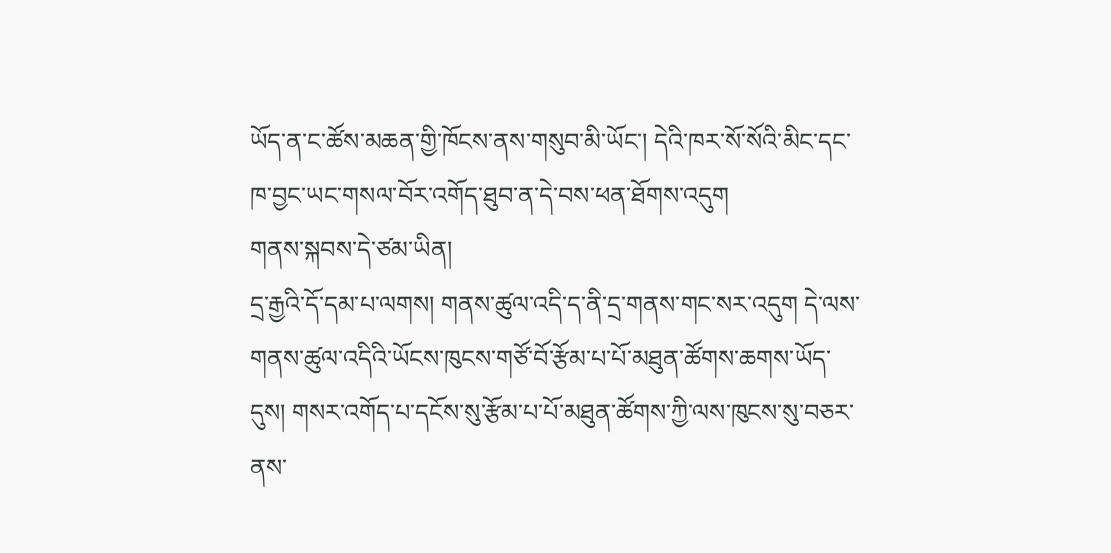ཡོད་ན་ང་ཚོས་མཆན་གྱི་ཁོངས་ནས་གསུབ་མི་ཡོང་། དེའི་ཁར་སོ་སོའི་མིང་དང་ཁ་བྱང་ཡང་གསལ་བོར་འགོད་ཐུབ་ན་དེ་བས་ཕན་ཐོགས་འདུག
གནས་སྐབས་དེ་ཙམ་ཡིན།
དྲ་རྒྱའི་དོ་དམ་པ་ལགས། གནས་ཚུལ་འདི་ད་ནི་དྲ་གནས་གང་སར་འདུག དེ་ལས་གནས་ཚུལ་འདིའི་ཡོངས་ཁུངས་གཙོ་བོ་རྩོམ་པ་པོ་མཐུན་ཚོགས་ཆགས་ཡོད་དུས། གསར་འགོད་པ་དངོས་སུ་རྩོམ་པ་པོ་མཐུན་ཚོགས་ཀྱི་ལས་ཁུངས་སུ་བཅར་ནས་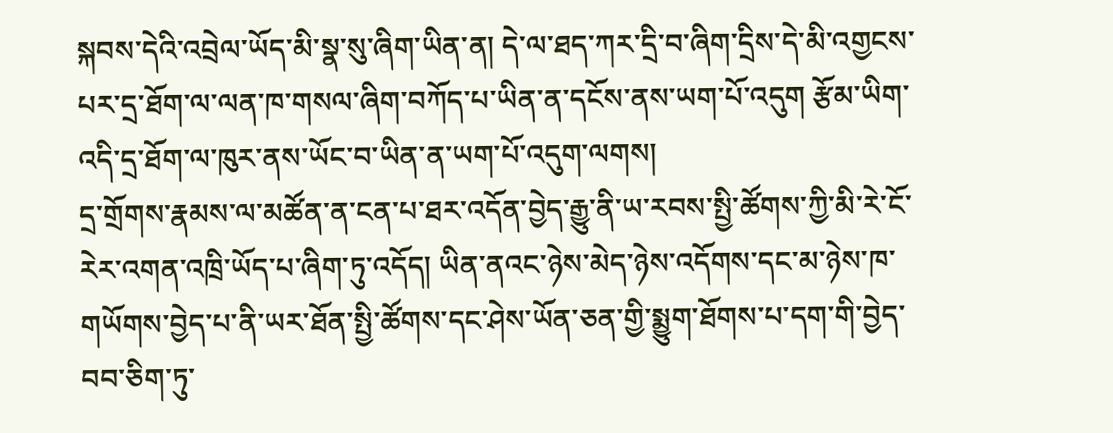སྐབས་དེའི་འབྲེལ་ཡོད་མི་སྣ་སུ་ཞིག་ཡིན་ན། དེ་ལ་ཐད་ཀར་དྲི་བ་ཞིག་དྲིས་དེ་མི་འགྱངས་པར་དྲ་ཐོག་ལ་ལན་ཁ་གསལ་ཞིག་བཀོད་པ་ཡིན་ན་དངོས་ནས་ཡག་པོ་འདུག རྩོམ་ཡིག་འདི་དྲ་ཐོག་ལ་ཁུར་ནས་ཡོང་བ་ཡིན་ན་ཡག་པོ་འདུག་ལགས།
དྲ་གྲོགས་རྣམས་ལ་མཚོན་ན་ངན་པ་ཐར་འདོན་བྱེད་རྒྱུ་ནི་ཡ་རབས་སྤྱི་ཚོགས་ཀྱི་མི་རེ་ངོ་རེར་འགན་འཁྲི་ཡོད་པ་ཞིག་ཏུ་འདོད། ཡིན་ནའང་ཉེས་མེད་ཉེས་འདོགས་དང་མ་ཉེས་ཁ་གཡོགས་བྱེད་པ་ནི་ཡར་ཐོན་སྤྱི་ཚོགས་དང་ཤེས་ཡོན་ཅན་གྱི་སྨྱུག་ཐོགས་པ་དག་གི་བྱེད་བབ་ཅིག་ཏུ་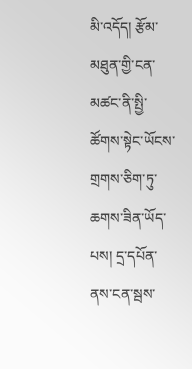མི་འདོད། རྩོམ་མཐུན་གྱི་ངན་མཚང་ནི་སྤྱི་ཚོགས་སྟེང་ཡོངས་གྲགས་ཅིག་ཏུ་ཆགས་ཟིན་ཡོད་པས། དྲ་དཔོན་ནས་ངན་སྦས་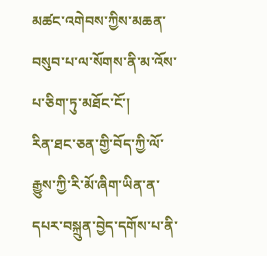མཚང་འགེབས་ཀྱིས་མཆན་བསུབ་པ་ལ་སོགས་ནི་མ་འོས་པ་ཅིག་ཏུ་མཐོང་ངོ་།
རིན་ཐང་ཅན་གྱི་བོད་ཀྱི་ལོ་རྒྱུས་ཀྱི་རི་མོ་ཞིག་ཡིན་ན་དཔར་བསྐྲུན་བྱེད་དགོས་པ་ནི་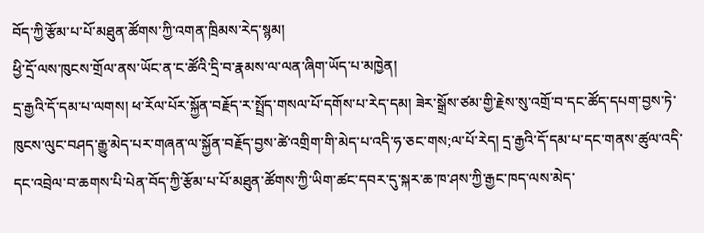བོད་ཀྱི་རྩོམ་པ་པོ་མཐུན་ཚོགས་ཀྱི་འགན་ཁྲིམས་རེད་སྙམ།
ཕྱི་དྲོ་ལས་ཁུངས་གྲོལ་ནས་ཡོང་ན་ང་ཚོའི་དྲི་བ་རྣམས་ལ་ལན་ཞིག་ཡོད་པ་མཁྱེན།
དྲ་རྒྱའི་དོ་དམ་པ་ལགས། ཕ་རོལ་པོར་སྐྱོན་བརྗོད་ར་སྤྲོད་གསལ་པོ་དགོས་པ་རེད་དམ། ཟེར་སྒྲོས་ཙམ་གྱི་རྗེས་སུ་འགྲོ་བ་དང་ཚོད་དཔག་བྱས་ཏེ་ཁུངས་ལུང་བཤད་རྒྱུ་མེད་པར་གཞན་ལ་སྐྱོན་བརྗོད་བྱས་ཚེ་འགྲིག་གི་མེད་པ་འདི་ཧ་ཅང་གས;ལ་པོ་རེད། དྲ་རྒྱའི་དོ་དམ་པ་དང་གནས་ཚུལ་འདི་དང་འབྲེལ་བ་ཆགས་པི་པེན་བོད་ཀྱི་རྩོམ་པ་པོ་མཐུན་ཚོགས་ཀྱི་ཡིག་ཚང་དབར་དུ་སྐར་ཆ་ཁ་ཤས་ཀྱི་རྒྱང་ཁད་ལས་མེད་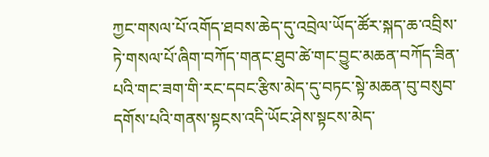ཀྱང་གསལ་པོ་འགོད་ཐབས་ཆེད་དུ་འབྲེལ་ཡོད་ཚོར་སྐད་ཆ་འབྲིས་ཏེ་གསལ་པོ་ཞིག་བཀོད་གནང་ཐུབ་ཚེ་གང་བྱུང་མཆན་བཀོད་ཟིན་པའི་གང་ཟག་གི་རང་དབང་རྩིས་མེད་དུ་བཏང་སྟེ་མཆན་བུ་བསུབ་དགོས་པའི་གནས་སྟངས་འདི་ཡོང་ཤེས་སྟངས་མེད་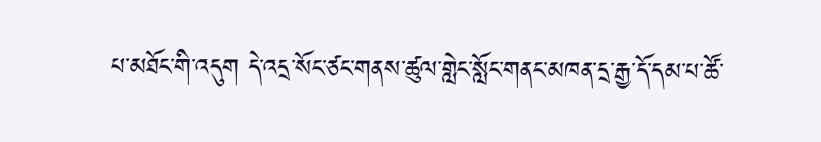པ་མཐོང་གི་འདུག དེ་འདྲ་སོང་ཙང་གནས་ཚུལ་གླེང་སློང་གནང་མཁན་དྲ་རྒྱ་དོ་དམ་པ་ཚོ་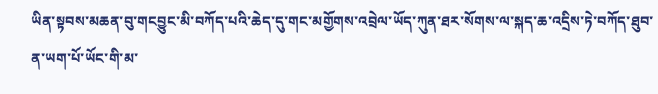ཡིན་སྟབས་མཆན་བུ་གངབྱུང་མི་བཀོད་པའི་ཆེད་དུ་གང་མགྱོགས་འབྲེལ་ཡོད་ཀུན་ཐར་སོགས་ལ་སྐད་ཆ་འདྲིས་ཏེ་བཀོད་ཐུབ་ན་ཡག་པོ་ཡོང་གི་མ་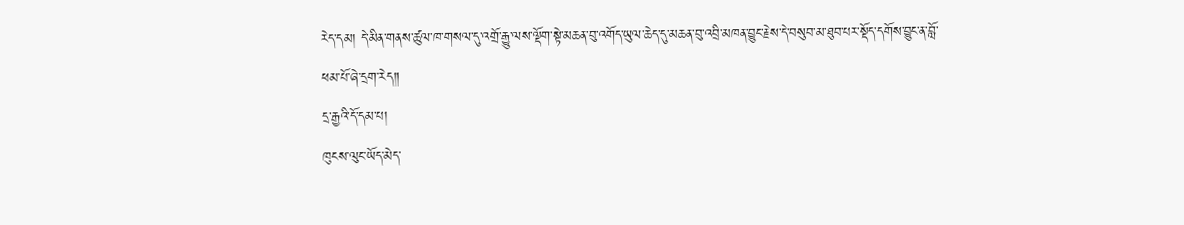རེད་དམ། དེ་མིན་གནས་ཚུལ་ཁ་གསལ་དུ་འགྲོ་རྒྱུ་ལས་ལྡོག་སྟེ་མཆན་བུ་འགོད་ཡུལ་ཆེད་དུ་མཆན་བུ་འབྲི་མཁན་བྱུང་རྗེས་དེ་བསུབ་མ་ཐུབ་པར་སྡོད་དགོས་བྱུང་ན་བློ་ཕམ་པོ་ཞེ་དྲག་རེད༎
དྲ་རྒྱའི་དོ་དམ་པ།
ཁུངས་ལུང་ཡོད་མེད་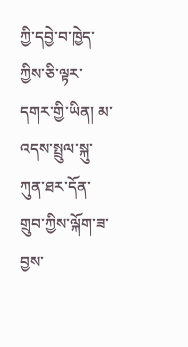ཀྱི་དབྱེ་བ་ཁྱེད་ཀྱིས་ཅི་ལྟར་དགར་གྱི་ཡིན། མ་འདས་སྤྲུལ་སྐུ་ཀུན་ཐར་དོན་གྲུབ་ཀྱིས་ལྐོག་ཟ་བྱས་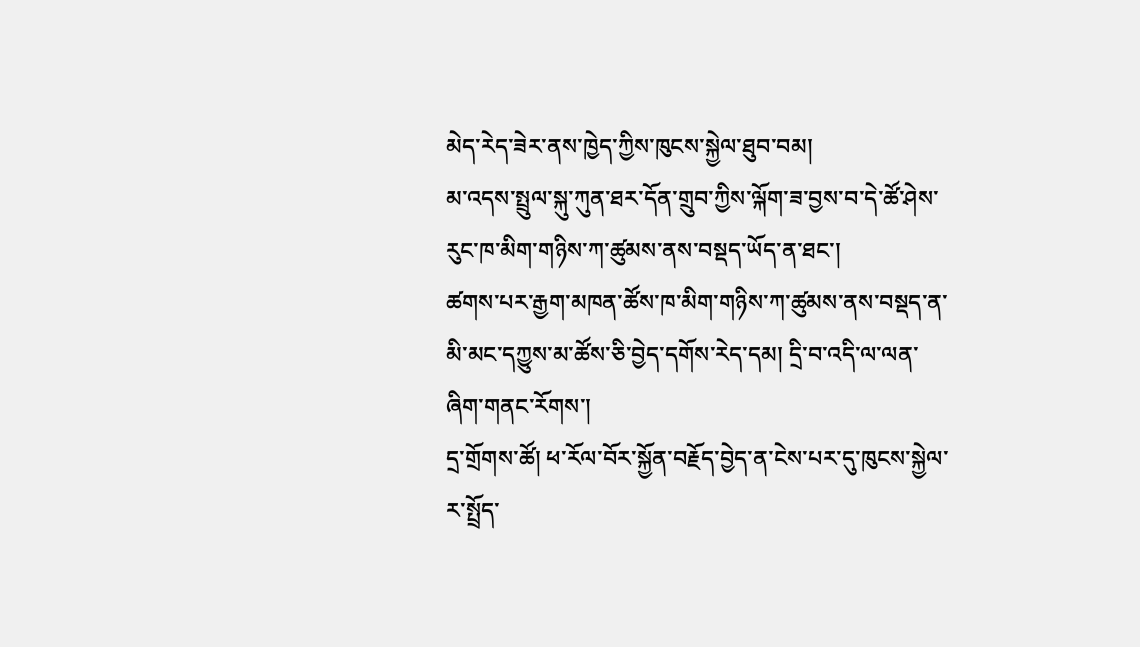མེད་རེད་ཟེར་ནས་ཁྱེད་ཀྱིས་ཁུངས་སྐྱེལ་ཐུབ་བམ།
མ་འདས་སྤྲུལ་སྐུ་ཀུན་ཐར་དོན་གྲུབ་ཀྱིས་ལྐོག་ཟ་བྱས་བ་དེ་ཚོ་ཤེས་རུང་ཁ་མིག་གཉིས་ཀ་ཚུམས་ནས་བསྡད་ཡོད་ན་ཐང་།
ཚགས་པར་རྒྱག་མཁན་ཚོས་ཁ་མིག་གཉིས་ཀ་ཚུམས་ནས་བསྡད་ན་མི་མང་དཀྱུས་མ་ཚོས་ཅི་བྱེད་དགོས་རེད་དམ། དྲི་བ་འདི་ལ་ལན་ཞིག་གནང་རོགས་།
དྲ་གྲོགས་ཚོ། ཕ་རོལ་བོར་སྐྱོན་བརྗོད་བྱེད་ན་ངེས་པར་དུ་ཁུངས་སྐྱེལ་ར་སྤྲོད་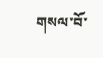གསལ་བོ་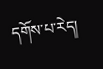དགོས་པ་རེད།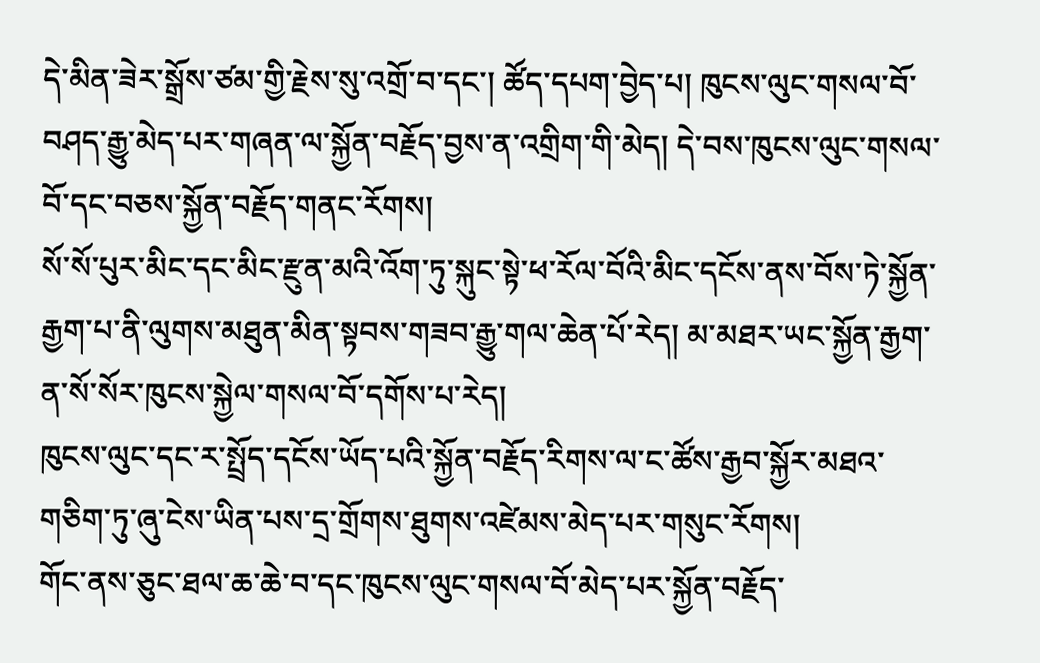དེ་མིན་ཟེར་སྒྲོས་ཙམ་གྱི་རྗེས་སུ་འགྲོ་བ་དང་། ཚོད་དཔག་བྱེད་པ། ཁུངས་ལུང་གསལ་བོ་བཤད་རྒྱུ་མེད་པར་གཞན་ལ་སྐྱོན་བརྗོད་བྱས་ན་འགྲིག་གི་མེད། དེ་བས་ཁུངས་ལུང་གསལ་བོ་དང་བཅས་སྐྱོན་བརྗོད་གནང་རོགས།
སོ་སོ་པུར་མིང་དང་མིང་རྫུན་མའི་འོག་ཏུ་སྐུང་སྟེ་ཕ་རོལ་བོའི་མིང་དངོས་ནས་བོས་ཏེ་སྐྱོན་རྒྱག་པ་ནི་ལུགས་མཐུན་མིན་སྟབས་གཟབ་རྒྱུ་གལ་ཆེན་པོ་རེད། མ་མཐར་ཡང་སྐྱོན་རྒྱག་ན་སོ་སོར་ཁུངས་སྐྱེལ་གསལ་བོ་དགོས་པ་རེད།
ཁུངས་ལུང་དང་ར་སྤྲོད་དངོས་ཡོད་པའི་སྐྱོན་བརྗོད་རིགས་ལ་ང་ཚོས་རྒྱབ་སྐྱོར་མཐའ་གཅིག་ཏུ་ཞུ་ངེས་ཡིན་པས་དྲ་གྲོགས་ཐུགས་འཛེམས་མེད་པར་གསུང་རོགས།
གོང་ནས་ཅུང་ཐལ་ཆ་ཆེ་བ་དང་ཁུངས་ལུང་གསལ་བོ་མེད་པར་སྐྱོན་བརྗོད་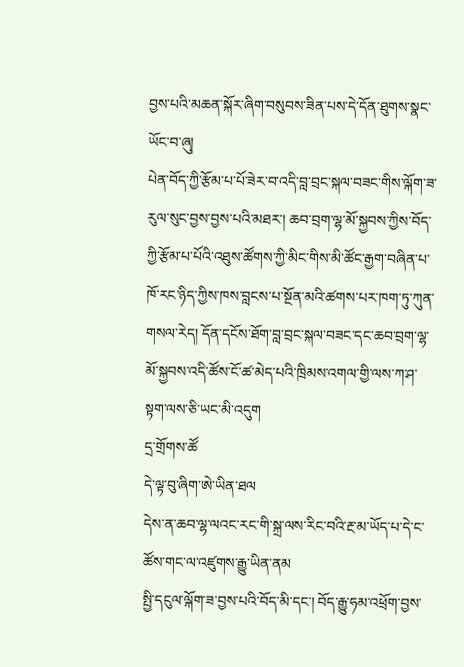བྱས་པའི་མཆན་སྐོར་ཞིག་བསུབས་ཟིན་པས་དེ་དོན་ཐུགས་སྣང་ཡོང་བ་ཞུ།
པེན་བོད་ཀྱི་རྩོམ་པ་པོ་ཟེར་བ་འདི་བླ་བྲང་སྐལ་བཟང་གིས་ལྐོག་ཟ་རུལ་སུང་བྱས་བྱས་པའི་མཐར་། ཆབ་བྲག་ལྷ་མོ་སྐྱབས་ཀྱིས་བོད་ཀྱི་རྩོམ་པ་པོའི་འཐུས་ཚོགས་ཀྱི་མིང་གིས་མི་ཚོང་རྒྱག་བཞིན་པ་ཁོ་རང་ཉིད་ཀྱིས་ཁས་བླངས་པ་སྔོན་མའི་ཚགས་པར་ཁག་ཏུ་ཀུན་གསལ་རེད། དོན་དངོས་ཐོག་བླ་བྲང་སྐལ་བཟང་དང་ཆབ་བྲག་ལྷ་མོ་སྐྱབས་འདི་ཚོས་ངོ་ཚ་མེད་པའི་ཁྲིམས་འགལ་གྱི་ལས་ཀ་ཤ་སྟག་ལས་ཅི་ཡང་མི་འདུག
དྲ་གྲོགས་ཚོ
དེ་ལྟ་བུ་ཞིག་ཨེ་ཡིན་ཐལ
དེས་ན་ཆབ་ལྷ་ལའང་རང་གི་སྐྲ་ལས་རིང་བའི་རྔ་མ་ཡོད་པ་དེ་ང་ཚོས་གང་ལ་འཛུགས་རྒྱུ་ཡིན་ནམ
སྤྱི་དངུལ་ལྐོག་ཟ་བྱས་པའི་བོད་མི་དང་། བོད་རྒྱུ་ཧམ་འཕྲོག་བྱས་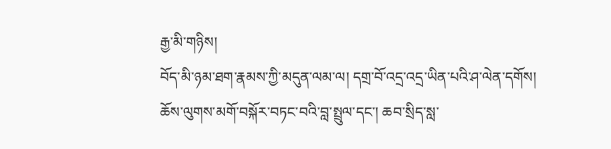རྒྱ་མི་གཉིས།
བོད་མི་ཉམ་ཐག་རྣམས་ཀྱི་མདུན་ལམ་ལ། དགྲ་བོ་འདྲ་འདྲ་ཡིན་པའི་ཤ་ལེན་དགོས།
ཆོས་ལུགས་མགོ་བསྐོར་བཏང་བའི་བླ་སྤྲུལ་དང་། ཆབ་སྲིད་སླ་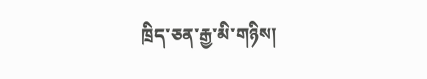ཁྲིད་ཅན་རྒྱ་མི་གཉིས།